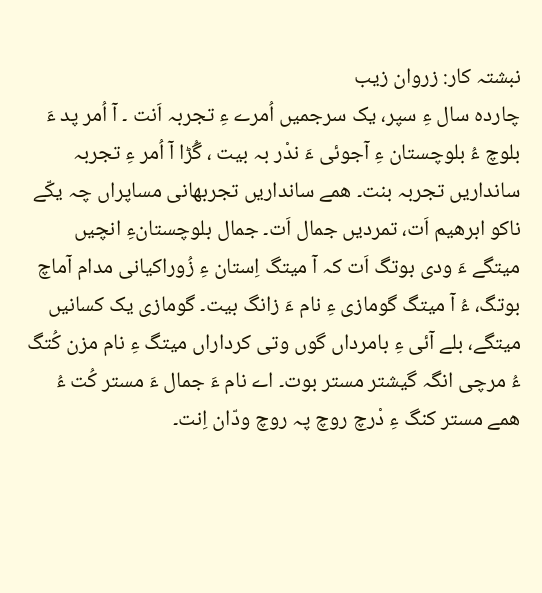نبشتہ کار: زروان زیب
چاردہ سال ءِ سپر، یک سرجمیں اُمرے ءِ تجربہ اَنت ۔ آ اُمر پد ءَ بلوچ ءُ بلوچستان ءِ آجوئی ءَ ندْر بہ بیت ، گُڑا آ اُمر ءِ تجربہ سانداریں تجربہ بنت۔ ھمے سانداریں تجربھانی مساپراں چہ یکّے ناکو ابرھیم اَت، تمردیں جمال اَت۔ جمال بلوچستانءِ انچیں میتگے ءَ ودی بوتگ اَت کہ آ میتگ اِستان ءِ زُوراکیانی مدام آماچ بوتگ، ءُ آ میتگ گومازی ءِ نام ءَ زانگ بیت۔ گومازی یک کسانیں میتگے، بلے آئی ءِ بامرداں گوں وتی کرداراں میتگ ءِ نام مزن کُتگ ءُ مرچی انگہ گیشتر مستر بوت۔ اے نام ءَ جمال ءَ مستر کُت ءُ ھمے مستر کنگ ءِ دْرچ روچ پہ روچ ودّان اِنت۔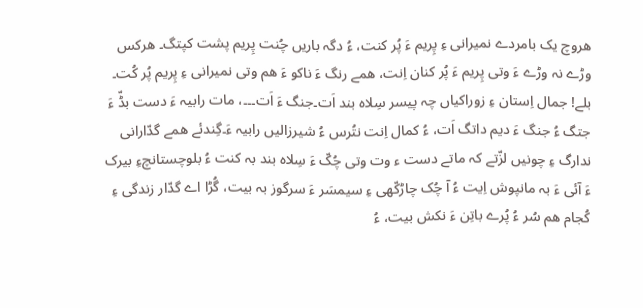ھروچ یک بامردے نمیرانی ءِ پِریم ءَ پُر کنت، ءُ دگہ باریں چُنت پِریم پشت کپتگ۔ ھرکس وڑے نہ وڑے ءَ وتی پِریم ءَ پُر کنان اِنت، ھمے رنگ ءَ ناکو ءَ ھم وتی نمیرانی ءِ پِریم پُر کُت۔
بلے! جمال اِستان ءِ زوراکیاں چہ پیسر سِلاه بند اَت۔جنگ ءَ اَت۔۔۔، مات رابیہ ءَ دست بڈّ ءَ جتگ ءُ جنگ ءَ دیم داتگ اَت، ءُ کمال اِنت نتُرس ءُ شیرزالیں رابیہ ءَ۔گِندئے ھمے گدّارانی ندارگ ءِ چونیں لزّتے کہ ماتے دست ء وت وتی چُکّ ءَ سِلاہ بند بہ کنت ءُ بلوچستانچءِ بیرک ءَ آئی ءَ بہ مانپوش اِیت ءُ آ چُک چاڑکّھی ءِ سیمسَر ءَ سرگوز بہ بیت، گُڑا اے گدّار زندگی ءِ کُجام ھم سُر ءُ پُرے باتِن ءَ نکش بیت، ءُ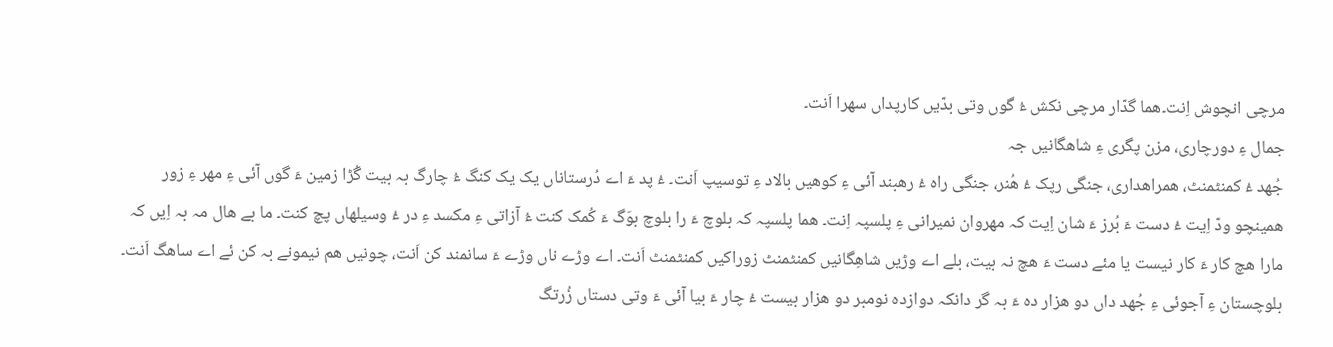مرچی انچوش اِنت۔ھما گدّار مرچی نکش ءُ گوں وتی بدّیں کارپداں سھرا اَنت۔
جمال ءِ دورچاری، مزن پگری ءِ شاھگانیں جہ
جُھد ءُ کمنٹمنٹ، ھمراھداری، جنگی رپک ءُ ھُنر، جنگی راہ ءُ رھبند آئی ءِ کوھیں بالاد ءِ توسیپ اَنت۔ ءُ پد ءَ اے دُرستاناں یک یک کنگ ءُ چارگ بہ بیت گُڑا زمین ءَ گوں آئی ءِ مھر ءِ زور ھمینچو ودّ اِیت ءُ دست ءَ بُرز ءَ شان اِیت کہ مھروان نمیرانی ءِ پلسپہ اِنت۔ ھما پلسپہ کہ بلوچ ءَ را بلوچ بوَگ ءَ کُمک کنت ءُ آزاتی ءِ مکسد ءِ در ءُ وسیلھاں پچ کنت۔ ما بے ھال مہ بہ اِیں کہ مارا ھچ کار ءَ کار نیست یا مئے دست ءَ ھچ نہ بیت، بلے اے وڑیں شاھِگانیں کمنٹمنٹ زوراکیں کمنٹمنٹ اَنت۔ اے وڑے ناں وڑے ءَ سانمند کن اَنت، چونیں ھم نیمونے بہ کن ئے اے ساھگ اَنت۔
بلوچستان ءِ آجوئی ءِ جُھد داں دو ھزار دہ ءَ بہ گر دانکہ دوازدہ نومبر دو ھزار بیست ءُ چار ءَ بیا آئی ءَ وتی دستاں زُرتگ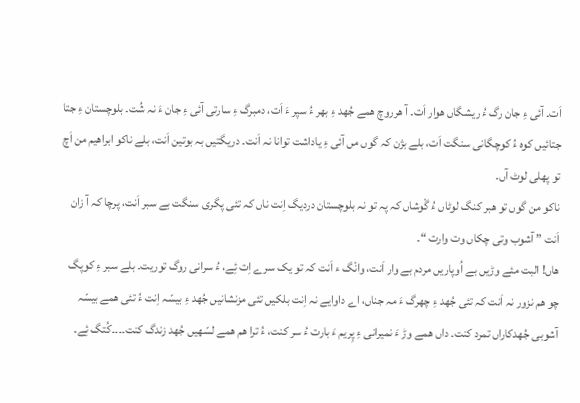اَت۔ آئی ءِ جان رگ ءُ ریشگاں ھوار اَت۔ آ ھرروچ ھمے جُھد ءِ بھر ءُ سپر ءَ اَت، دمبرگ ءِ سارتی آئی ءِ جان ءَ نہ شُت۔ بلوچستان ءِ جتا جتائیں کوہ ءُ کوچگانی سنگت اَت، بلے بژن کہ گوں مں آئی ءِ یاداشت توانا نہ اَنت۔ دریگتیں بہ بوتین اَنت، بلے ناکو ابراھیم من اَچ تو پھلی لوٹ آں۔
ناکو من گوں تو ھبر کنگ لوٹاں ءُ گْوشاں کہ پہ تو نہ بلوچستان دردیگ اِنت ناں کہ تئی پگری سنگت بے سبر اَنت، پرچا کہ آ زان اَنت ” آشوب وتی چکاں وت وارت “۔
ھاں! البت مئے وڑیں بے اُوپاریں مردم بے وار اَنت، وانْگ ء اَنت کہ تو یک سرے اِت ئِے، ءُ سرانی روگ توریت۔ بلے سبر ءِ کوپگ چو ھم نزور نہ اَنت کہ تئی جُھد ءِ چھرگ ءَ مہ جناں، اے داوایے نہ اِنت بلکیں تئی مزنشانیں جُھد ءِ بیسّہ اِنت ءُ تئی ھمے بیسّہ آشوبی جُھدکاراں تمرد کنت۔ داں ھمے وڑ ءَ نمیرانی ءِ پِریم ءَ بارت ءُ سر کنت، ءُ ترا ھم ھمے لسّھیں جُھد زندگ کنت۔۔۔۔کُتگ ئِے۔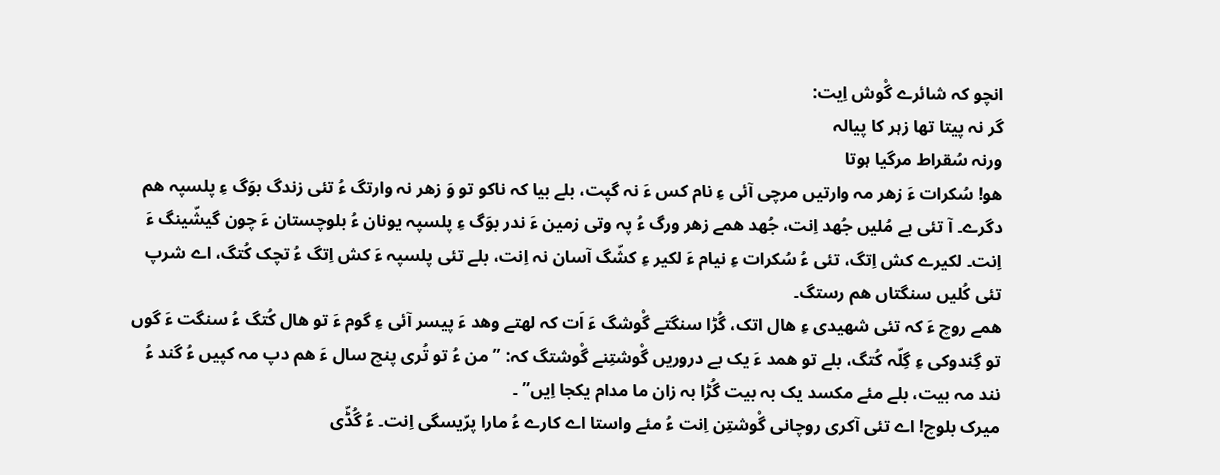انچو کہ شائرے گْوش اِیت:
گر نہ پیتا تھا زہر کا پیالہ
ورنہ سُقراط مرگیا ہوتا
ھو! سُکرات ءَ زھر مہ وارتیں مرچی آئی ءِ نام کس ءَ نہ گپت، بلے بیا کہ ناکو تو وَ زھر نہ وارتگ ءُ تئی زندگ بوَگ ءِ پلسپہ ھم دگرے۔ آ تئی بے مُلیں جُھد اِنت، جُھد ھمے زھر ورگ ءُ پہ وتی زمین ءَ ندر بوَگ ءِ پلسپہ یونان ءُ بلوچستان ءَ چون گیشّینگ ءَ اِنت۔ لکیرے کش اِتگ، تئی ءُ سُکرات ءِ نیام ءَ لکیر ءِ کشّگ آسان نہ اِنت، بلے تئی پلسپہ ءَ کش اِتگ ءُ تچک کُتگ، اے شرپ تئی کُلیں سنگتاں ھم رستگ۔
ھمے روچ ءَ کہ تئی شھیدی ءِ ھال اتک، گُڑا سنگتے گْوشگ ءَ اَت کہ لھتے وھد ءَ پیسر آئی ءِ گوم ءَ تو ھال کُتگ ءُ سنگت ءَ گوں تو گِندوکی ءِ گِلّہ کُتگ، بلے تو ھمد ءَ یک بے دروریں گْوشتِنے گْوشتگ کہ: ” من ءُ تو تُری پنچ سال ءَ ھم دپ مہ کپیں ءُ گند ءُ نند مہ بیت، بلے مئے مکسد یک بہ بیت گُڑا بہ زان ما مدام یکجا اِیں” ۔
میرک بلوچ! اے تئی آکری روچانی گْوشتِن اِنت ءُ مئے واستا اے کارے ءُ مارا پرّیسگی اِنت۔ ءُ گُڈّی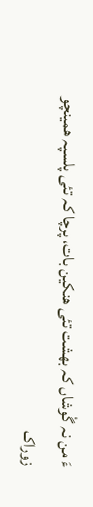ءَ من نہ گْوشاں کہ بھشت تئی ھنکین بات، پرچا کہ تئی پلسپہ ھمینچو زوراک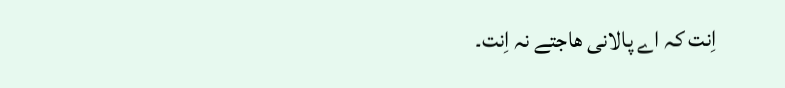اِنت کہ اے پالانی ھاجتے نہ اِنت۔